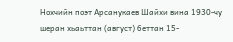Нохчийн поэт Арсанукаев Шайхи вина 1930-чу шеран хьаьттан (август) беттан 15-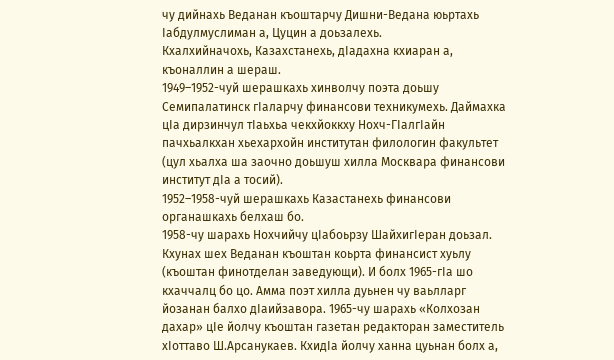чу дийнахь Веданан къоштарчу Дишни-Ведана юьртахь Iабдулмуслиман а, Цуцин а доьзалехь.
Кхалхийначохь, Казахстанехь, дIадахна кхиаран а, къоналлин а шераш.
1949–1952-чуй шерашкахь хинволчу поэта доьшу Семипалатинск гIаларчу финансови техникумехь. Даймахка цIа дирзинчул тIаьхьа чекхйоккху Нохч-ГIалгIайн пачхьалкхан хьехархойн институтан филологин факультет (цул хьалха ша заочно доьшуш хилла Москвара финансови институт дIа а тосий).
1952–1958-чуй шерашкахь Казастанехь финансови органашкахь белхаш бо.
1958-чу шарахь Нохчийчу цIабоьрзу ШайхигIеран доьзал. Кхунах шех Веданан къоштан коьрта финансист хуьлу (къоштан финотделан заведующи). И болх 1965-гIа шо кхаччалц бо цо. Амма поэт хилла дуьнен чу ваьлларг йозанан балхо дIаийзавора. 1965-чу шарахь «Колхозан дахар» цIе йолчу къоштан газетан редакторан заместитель хIоттаво Ш.Арсанукаев. КхидIа йолчу ханна цуьнан болх а,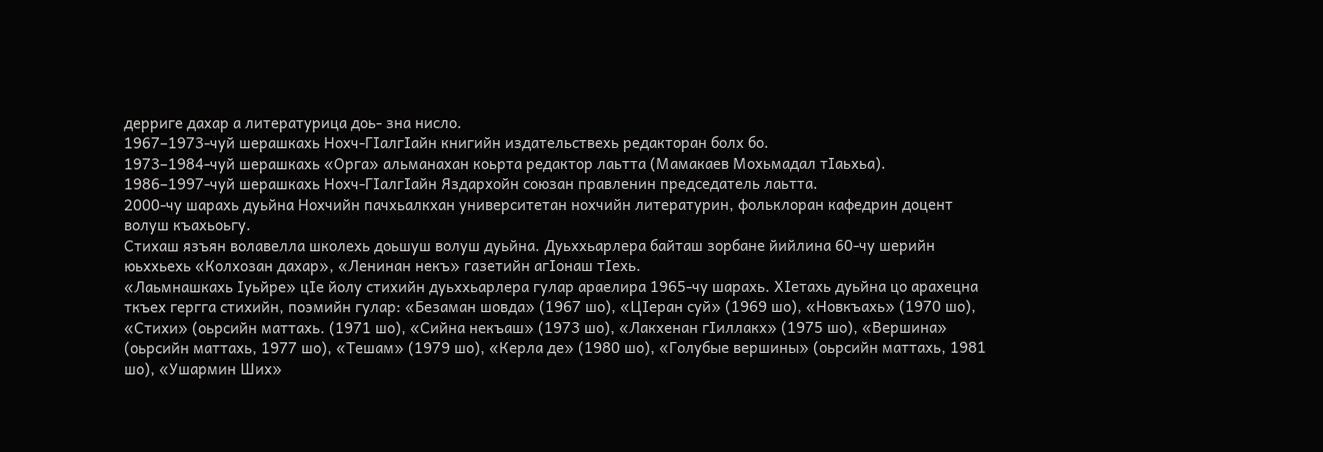дерриге дахар а литературица доь- зна нисло.
1967–1973-чуй шерашкахь Нохч-ГIалгIайн книгийн издательствехь редакторан болх бо.
1973–1984-чуй шерашкахь «Орга» альманахан коьрта редактор лаьтта (Мамакаев Мохьмадал тIаьхьа).
1986–1997-чуй шерашкахь Нохч-ГIалгIайн Яздархойн союзан правленин председатель лаьтта.
2000-чу шарахь дуьйна Нохчийн пачхьалкхан университетан нохчийн литературин, фольклоран кафедрин доцент волуш къахьоьгу.
Стихаш язъян волавелла школехь доьшуш волуш дуьйна. Дуьххьарлера байташ зорбане йийлина 60-чу шерийн юьххьехь «Колхозан дахар», «Ленинан некъ» газетийн агIонаш тIехь.
«Лаьмнашкахь Iуьйре» цIе йолу стихийн дуьххьарлера гулар араелира 1965-чу шарахь. ХIетахь дуьйна цо арахецна ткъех гергга стихийн, поэмийн гулар: «Безаман шовда» (1967 шо), «ЦIеран суй» (1969 шо), «Новкъахь» (1970 шо), «Стихи» (оьрсийн маттахь. (1971 шо), «Сийна некъаш» (1973 шо), «Лакхенан гIиллакх» (1975 шо), «Вершина» (оьрсийн маттахь, 1977 шо), «Тешам» (1979 шо), «Керла де» (1980 шо), «Голубые вершины» (оьрсийн маттахь, 1981 шо), «Ушармин Ших»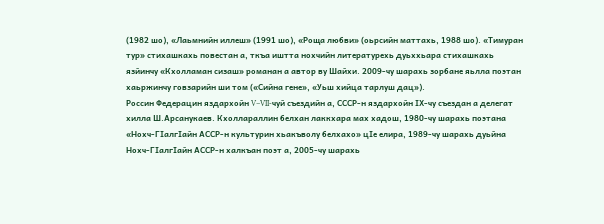(1982 шо), «Лаьмнийн иллеш» (1991 шо), «Роща любви» (оьрсийн маттахь, 1988 шо). «Тимуран тур» стихашкахь повестан а, ткъа иштта нохчийн литературехь дуьххьара стихашкахь язйинчу «Кхолламан сизаш» романан а автор ву Шайхи. 2009-чу шарахь зорбане яьлла поэтан хаьржинчу говзарийн ши том («Сийна гене», «Уьш хийца тарлуш дац»).
Россин Федерацин яздархойн V–VII-чуй съездийн а, СССР-н яздархойн IХ-чу съездан а делегат хилла Ш.Арсанукаев. Кхоллараллин белхан лаккхара мах хадош, 1980-чу шарахь поэтана «Нохч-ГIалгIайн АССР-н культурин хьакъволу белхахо» цIе елира, 1989-чу шарахь дуьйна Нохч-ГIалгIайн АССР-н халкъан поэт а, 2005-чу шарахь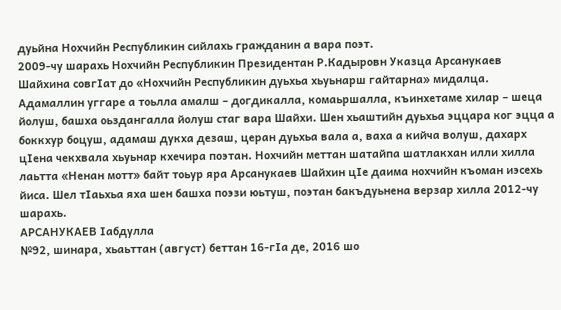дуьйна Нохчийн Республикин сийлахь гражданин а вара поэт.
2009-чу шарахь Нохчийн Республикин Президентан Р.Кадыровн Указца Арсанукаев Шайхина совгIат до «Нохчийн Республикин дуьхьа хьуьнарш гайтарна» мидалца.
Адамаллин уггаре а тоьлла амалш – догдикалла, комаьршалла, къинхетаме хилар – шеца йолуш, башха оьздангалла йолуш стаг вара Шайхи. Шен хьаштийн дуьхьа эццара ког эцца а боккхур боцуш, адамаш дукха дезаш, церан дуьхьа вала а, ваха а кийча волуш, дахарх цIена чекхвала хьуьнар кхечира поэтан. Нохчийн меттан шатайпа шатлакхан илли хилла лаьтта «Ненан мотт» байт тоьур яра Арсанукаев Шайхин цIе даима нохчийн къоман иэсехь йиса. Шел тIаьхьа яха шен башха поэзи юьтуш, поэтан бакъдуьнена верзар хилла 2012-чу шарахь.
АРСАНУКАЕВ Iабдулла
№92, шинара, хьаьттан (август) беттан 16-гIа де, 2016 шо